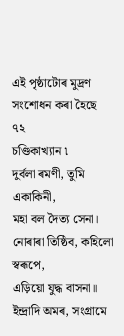এই পৃষ্ঠাটোৰ মুদ্ৰণ সংশোধন কৰা হৈছে
৭২
চণ্ডিকাখ্যান ৷
দুৰ্বলা ৰমণী, তুমি একাকিনী,
মহা বল দৈত্য সেনা।
নোৰাৰা তিষ্ঠিব, কহিলো স্বৰূপে,
এড়িয়ো যুদ্ধ বাসনা॥
ইন্দ্ৰাদি অমৰ, সংগ্ৰামে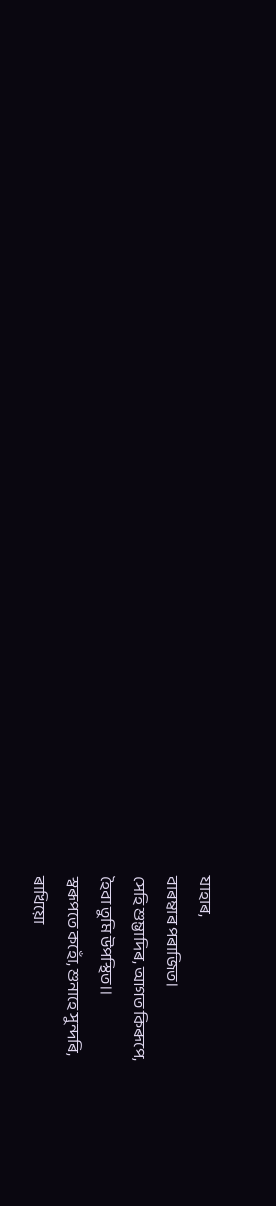যাহাৰ,
বাৰম্বাৰ পৰাজিত।
সেহি শুম্ভাদিৰ, আগত কিৰূপে,
হৈবা তুমি উপস্থিত॥
স্বৰূপতে কহোঁ, শুনাহে সুন্দৰি,
ৰাখিয়ো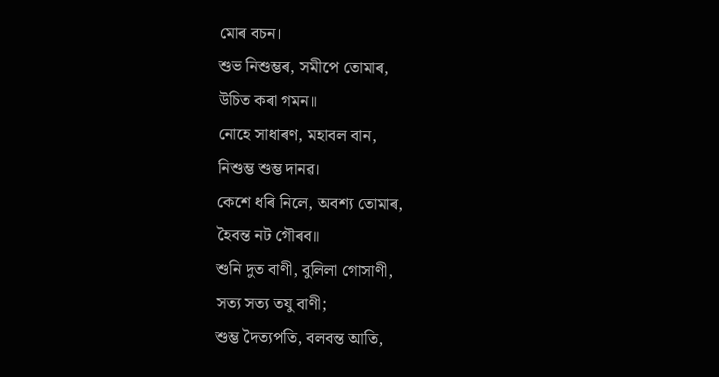মোৰ বচন।
শুভ নিশুম্ভৰ, সমীপে তোমাৰ,
উচিত কৰা গমন॥
নোহে সাধাৰণ, মহাবল বান,
নিশুম্ভ শুম্ভ দানৱ।
কেশে ধৰি নিলে, অবশ্য তোমাৰ,
হৈবন্ত নট গৌৰব॥
শুনি দুত বাণী, বুলিলা গোসাণী,
সত্য সত্য তযু বাণী;
শুম্ভ দৈত্যপতি, বলবন্ত আতি,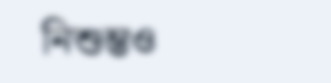নিশুম্ভও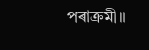পৰাক্ৰমী॥